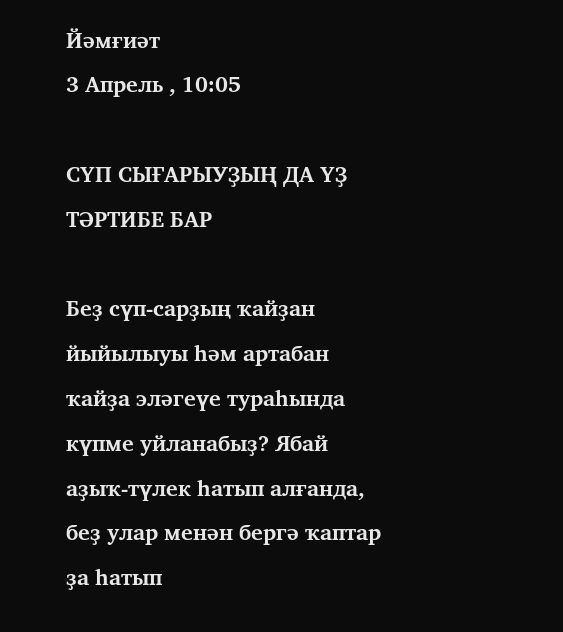Йәмғиәт
3 Апрель , 10:05

СҮП СЫҒАРЫУҘЫҢ ДА ҮҘ ТӘРТИБЕ БАР

Беҙ сүп-сарҙың ҡайҙан йыйылыуы һәм артабан ҡайҙа эләгеүе тураһында күпме уйланабыҙ? Ябай аҙыҡ-түлек һатып алғанда, беҙ улар менән бергә ҡаптар ҙа һатып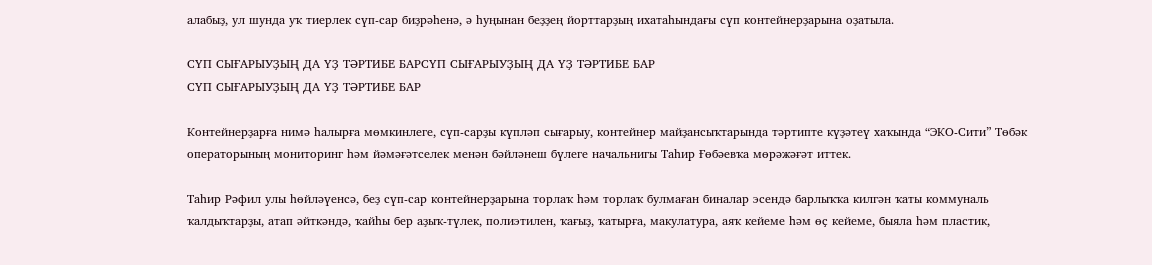алабыҙ, ул шунда уҡ тиерлек сүп-сар биҙрәһенә, ә һуңынан беҙҙең йорттарҙың ихатаһындағы сүп контейнерҙарына оҙатыла.

СҮП СЫҒАРЫУҘЫҢ ДА ҮҘ ТӘРТИБЕ БАРСҮП СЫҒАРЫУҘЫҢ ДА ҮҘ ТӘРТИБЕ БАР
СҮП СЫҒАРЫУҘЫҢ ДА ҮҘ ТӘРТИБЕ БАР

Контейнерҙарға нимә һалырға мөмкинлеге, сүп-сарҙы күпләп сығарыу, контейнер майҙансыҡтарында тәртипте күҙәтеү хаҡында “ЭКО-Сити” Төбәк операторының мониторинг һәм йәмәғәтселек менән бәйләнеш бүлеге начальнигы Таһир Ғөбәевҡа мөрәжәғәт иттек.

Таһир Рәфил улы һөйләүенсә, беҙ сүп-сар контейнерҙарына торлаҡ һәм торлаҡ булмаған биналар эсендә барлыҡҡа килгән ҡаты коммуналь ҡалдыҡтарҙы, атап әйткәндә, ҡайһы бер аҙыҡ-түлек, полиэтилен, ҡағыҙ, ҡатырға, макулатура, аяҡ кейеме һәм өҫ кейеме, быяла һәм пластик,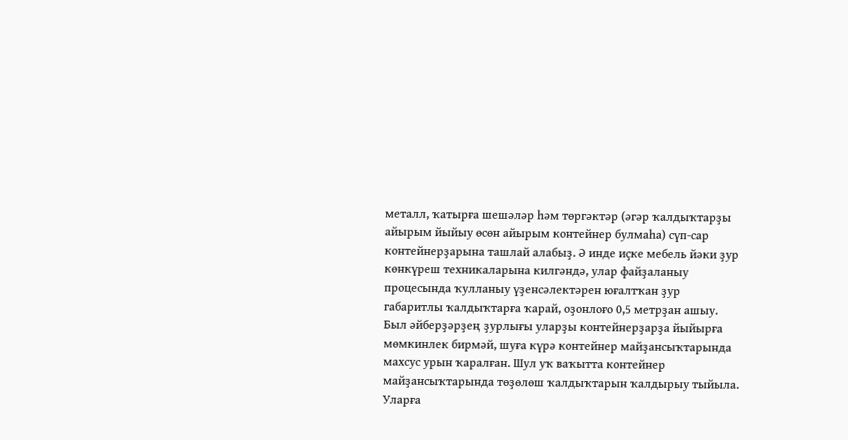металл, ҡатырға шешәләр һәм төргәктәр (әгәр ҡалдыҡтарҙы айырым йыйыу өсөн айырым контейнер булмаһа) сүп-сар контейнерҙарына ташлай алабыҙ. Ә инде иҫке мебель йәки ҙур көнкүреш техникаларына килгәндә, улар файҙаланыу процесында ҡулланыу үҙенсәлектәрен юғалтҡан ҙур габаритлы ҡалдыҡтарға ҡарай, оҙонлоғо 0,5 метрҙан ашыу. Был әйберҙәрҙең ҙурлығы уларҙы контейнерҙарҙа йыйырға мөмкинлек бирмәй, шуға күрә контейнер майҙансыҡтарында махсус урын ҡаралған. Шул уҡ ваҡытта контейнер майҙансыҡтарында төҙөлөш ҡалдыҡтарын ҡалдырыу тыйыла. Уларға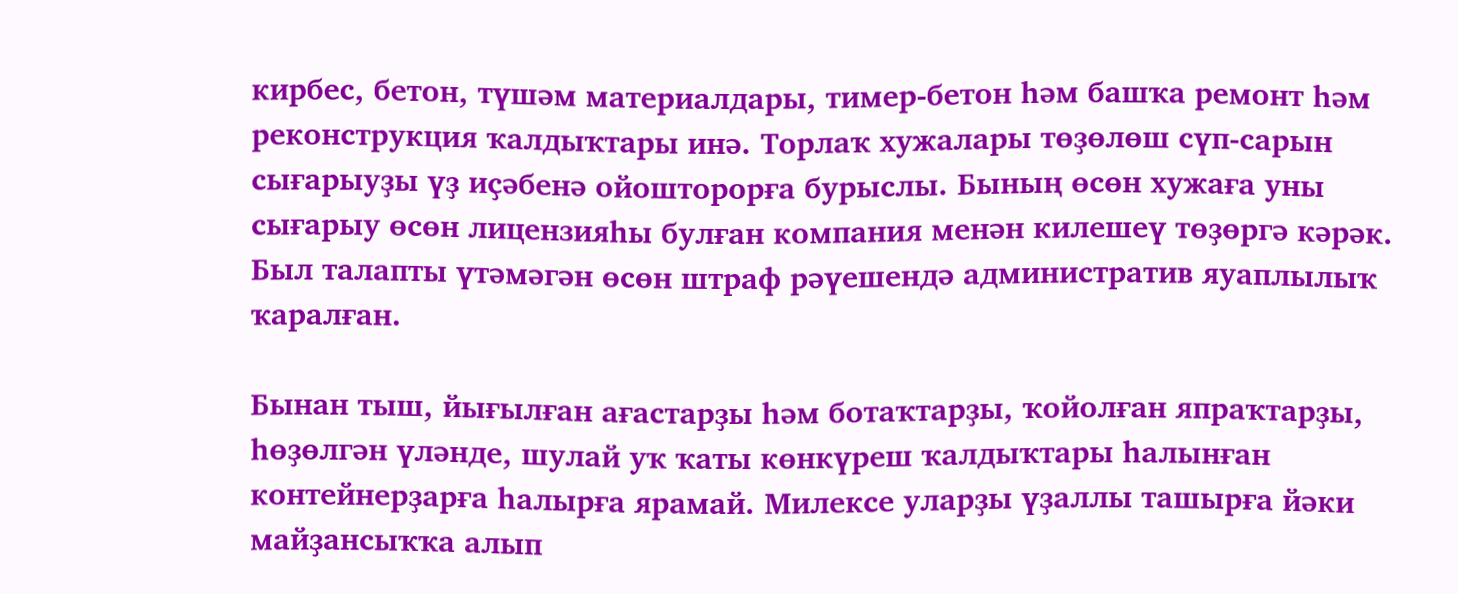кирбес, бетон, түшәм материалдары, тимер-бетон һәм башҡа ремонт һәм реконструкция ҡалдыҡтары инә. Торлаҡ хужалары төҙөлөш сүп-сарын сығарыуҙы үҙ иҫәбенә ойошторорға бурыслы. Бының өсөн хужаға уны сығарыу өсөн лицензияһы булған компания менән килешеү төҙөргә кәрәк. Был талапты үтәмәгән өсөн штраф рәүешендә административ яуаплылыҡ ҡаралған.

Бынан тыш, йығылған ағастарҙы һәм ботаҡтарҙы, ҡойолған япраҡтарҙы, һөҙөлгән үләнде, шулай уҡ ҡаты көнкүреш ҡалдыҡтары һалынған контейнерҙарға һалырға ярамай. Милексе уларҙы үҙаллы ташырға йәки майҙансыҡҡа алып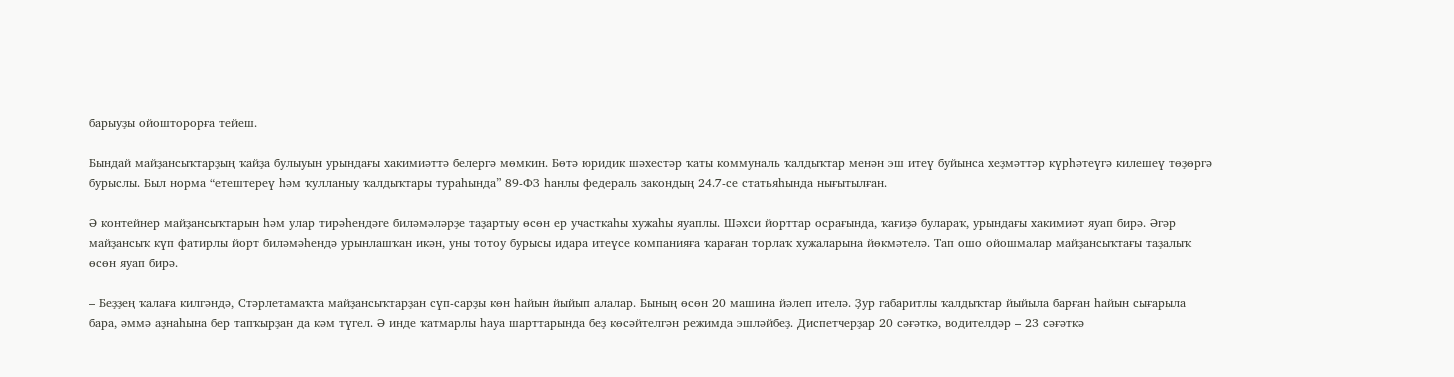барыуҙы ойошторорға тейеш.

Бындай майҙансыҡтарҙың ҡайҙа булыуын урындағы хакимиәттә белергә мөмкин. Бөтә юридик шәхестәр ҡаты коммуналь ҡалдыҡтар менән эш итеү буйынса хеҙмәттәр күрһәтеүгә килешеү төҙөргә бурыслы. Был норма “етештереү һәм ҡулланыу ҡалдыҡтары тураһында” 89-ФЗ һанлы федераль закондың 24.7-се статьяһында нығытылған.

Ә контейнер майҙансыҡтарын һәм улар тирәһендәге биләмәләрҙе таҙартыу өсөн ер участкаһы хужаһы яуаплы. Шәхси йорттар осрағында, ҡағиҙә булараҡ, урындағы хакимиәт яуап бирә. Әгәр майҙансыҡ күп фатирлы йорт биләмәһендә урынлашҡан икән, уны тотоу бурысы идара итеүсе компанияға ҡараған торлаҡ хужаларына йөкмәтелә. Тап ошо ойошмалар майҙансыҡтағы таҙалыҡ өсөн яуап бирә.

– Беҙҙең ҡалаға килгәндә, Стәрлетамаҡта майҙансыҡтарҙан сүп-сарҙы көн һайын йыйып алалар. Бының өсөн 20 машина йәлеп ителә. Ҙур габаритлы ҡалдыҡтар йыйыла барған һайын сығарыла бара, әммә аҙнаһына бер тапҡырҙан да кәм түгел. Ә инде ҡатмарлы һауа шарттарында беҙ көсәйтелгән режимда эшләйбеҙ. Диспетчерҙар 20 сәғәткә, водителдәр – 23 сәғәткә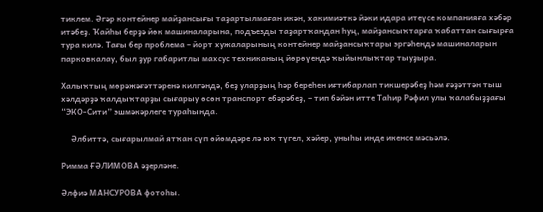тиклем. Әгәр контейнер майҙансығы таҙартылмаған икән, хакимиәткә йәки идара итеүсе компанияға хәбәр итәбеҙ. Ҡайһы берҙә йөк машиналарына, подъезды таҙартҡандан һуң, майҙансыҡтарға ҡабаттан сығырға тура килә. Тағы бер проблема – йорт хужаларының контейнер майҙансыҡтары эргәһендә машиналарын парковкалау, был ҙур габаритлы махсус техниканың йөрөүендә ҡыйынлыҡтар тыуҙыра.

Халыҡтың мөрәжәғәттәренә килгәндә, беҙ уларҙың һәр береһен иғтибарлап тикшерәбеҙ һәм ғәҙәттән тыш хәлдәрҙә ҡалдыҡтарҙы сығарыу өсөн транспорт ебәрәбеҙ, – тип бәйән итте Таһир Рәфил улы ҡалабыҙҙағы “ЭКО-Сити” эшмәкәрлеге тураһында.

     Әлбиттә, сығарылмай ятҡан сүп өйөмдәре лә юҡ түгел, хәйер, уныһы инде икенсе мәсьәлә.

Римма ҒӘЛИМОВА әҙерләне.

Әлфиә МАНСУРОВА фотоһы.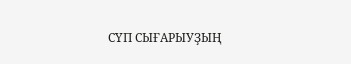СҮП СЫҒАРЫУҘЫҢ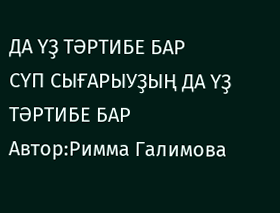ДА ҮҘ ТӘРТИБЕ БАР
СҮП СЫҒАРЫУҘЫҢ ДА ҮҘ ТӘРТИБЕ БАР
Автор:Римма Галимова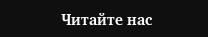Читайте нас